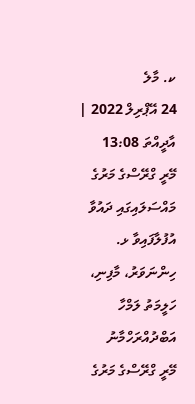ކ. މާލެ
24 އޭޕްރިލް 2022 | އާދީއްތަ 13:08
މޭރީ ގްރޭސްގެ މަރުގެ މައްސަލައިގައި ދައުވާ އުފުލާފައިވާ ޅ. ހިންނަވަރު، މާފިނި، ހަލީމަތު ލަމްހާ އަބްދުއްރަހްމާނު
މޭރީ ގްރޭސްގެ މަރުގެ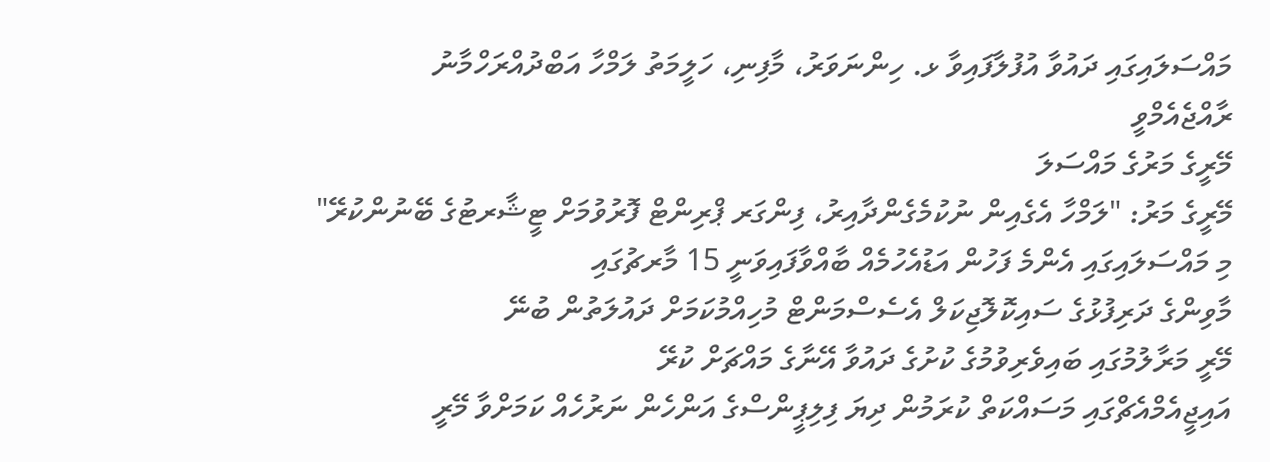މައްސަލައިގައި ދައުވާ އުފުލާފައިވާ ޅ. ހިންނަވަރު، މާފިނި، ހަލީމަތު ލަމްހާ އަބްދުއްރަހްމާނު
ރާއްޖެއެމްވީ
މޭރީގެ މަރުގެ މައްސަލަ
މޭރީގެ މަރު: "ލަމްހާ އެގެއިން ނުކުމެގެންދާއިރު، ފިންގަރ ޕްރިންޓް ފޮރުވުމަށް ޓީޝާރޓުގެ ބޭނުންކުރޭ"
މި މައްސަލައިގައި އެންމެ ފަހުން އަޑުއެހުމެއް ބާއްވާފައިވަނީ 15 މާރޗުގައި
މާވިންގެ ދަރިފުޅުގެ ސައިކޮލޮޖިކަލް އެސެސްމަންޓް މުހިއްމުކަމަށް ދައުލަތުން ބުނޭ
މޭރީ މަރާލުމުގައި ބައިވެރިވުމުގެ ކުށުގެ ދައުވާ އޭނާގެ މައްޗަށް ކުރޭ
އައިޖީއެމްއެޗްގައި މަސައްކަތް ކުރަމުން ދިޔަ ފިލިޕީންސްގެ އަންހެން ނަރުހެއް ކަމަށްވާ މޭރީ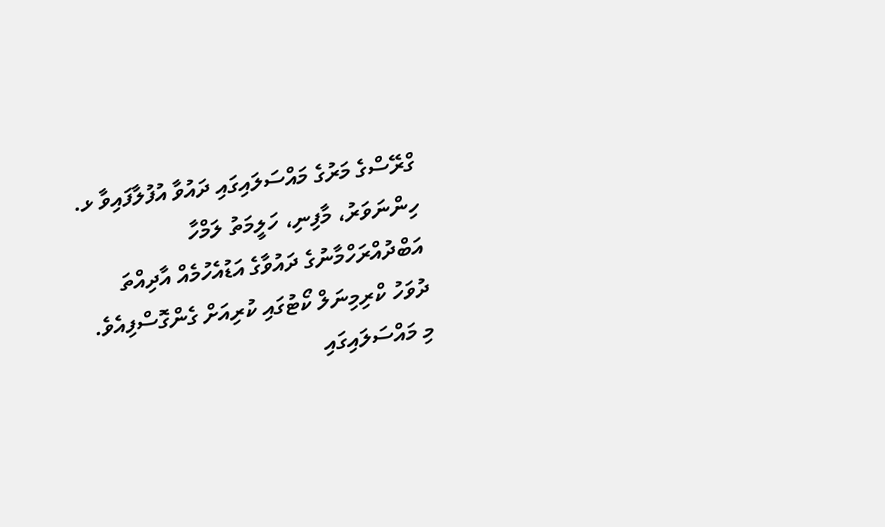ގްރޭސްގެ މަރުގެ މައްސަލައިގައި ދައުވާ އުފުލާފައިވާ ޅ. ހިންނަވަރު، މާފިނި، ހަލީމަތު ލަމްހާ އަބްދުއްރަހްމާނުގެ ދައުވާގެ އަޑުއެހުމެއް އާދިއްތަ ދުވަހު ކްރިމިނަލް ކޯޓުގައި ކުރިއަށް ގެންގޮސްފިއެވެ.
މި މައްސަލައިގައި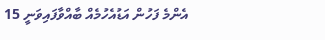އެންމެ ފަހުން އަޑުއެހުމެއް ބާއްވާފައިވަނީ 15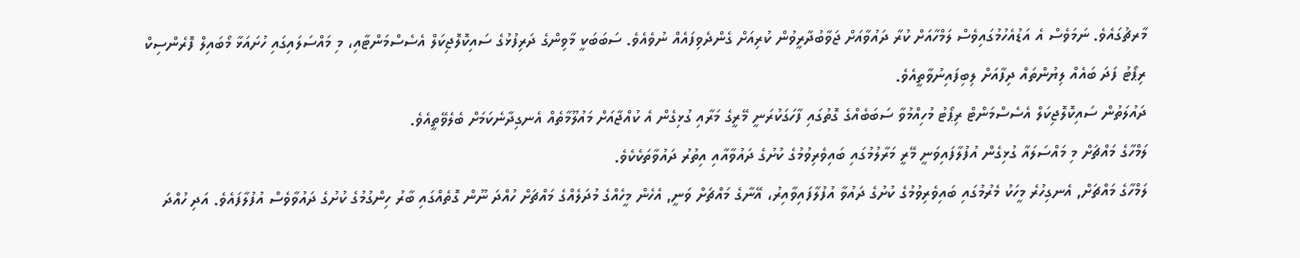މާރޗުގައެވެ. ނަމަވެސް އެ އަޑުއެހުމުގައިވެސް ލަމްހާއަށް ކުރާ ދައުވާއަށް ޖަވާބުދާރީވުން ކުރިއަށް ގެންދެވިފައެއް ނުވެއެވެ. ސަބަބަކީ މާވިންގެ ދަރިފުޅުގެ ސައިކޮލޮޖިކަލް އެސެސްމަންޓާއި، މި މައްސަލައިގައި ހުށައަޅާ މޯބައިލް ފޮރެންސިކް ރިޕޯޓު ފަދަ ބައެއް ލިޔުންތައް ދިފާއަށް ލިބިފައިނުވާތީއެވެ.
ދައުލަތުން ސައިކޮލޮޖިކަލް އެސެސްމަންޓް ރިޕޯޓު މުހިއްމުވާ ސަބަބެއްގެ ގޮތުގައި ފާހަގަކުރަނީ މޭރީގެ މަރާއި ގުޅިގެން އެ ކުއްޖާއަށް މައުލޫމާތެއް އެނގިދާނެކަމަށް ބެލެވޭތީއެވެ.
ލަމްހާގެ މައްޗަށް މި މައްސަލައާ ގުޅިގެން އުފުލާފައިވަނީ މޭރީ މަރާލުމުގައި ބައިވެރިވުމުގެ ކުށުގެ ދައުވާއާއި އިތުރު ދައުވާތަކެކެވެ.
ލަމްހާގެ މައްޗަށް, އެނގިހުރެ މީހަކު މެރުމުގައި ބައިވެރިވުމުގެ ކުށުގެ ދައުވާ އުފުލާފައިވާއިރު، އޭނާގެ މައްޗަށް ވަނީ, އެހެން މީހެއްގެ މުދަލެއްގެ މައްޗަށް ހުއްދަ ނޫން ގޮތެއްގައި ބާރު ހިންގުމުގެ ކުށުގެ ދައުވާވެސް އުފުލާފައެވެ. އަދި ހުއްދަ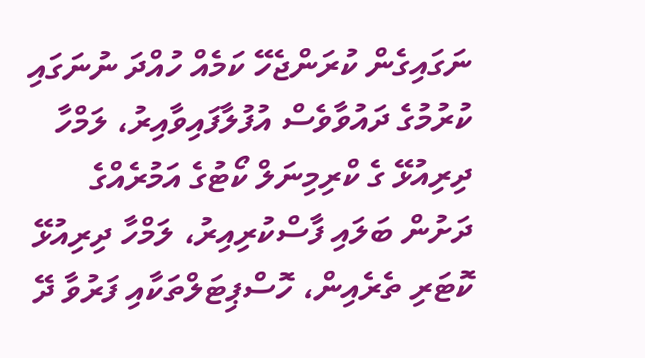ނަގައިގެން ކުރަންޖެހޭ ކަމެއް ހުއްދަ ނުނަގައި ކުރުމުގެ ދައުވާވެސް އުފުލާފައިވާއިރު، ލަމްހާ ދިރިއުޅޭ ގެ ކްރިމިނަލް ކޯޓުގެ އަމުރެއްގެ ދަށުން ބަލައި ފާސްކުރިއިރު، ލަމްހާ ދިރިއުޅޭ ކޮޓަރި ތެރެއިން، ހޮސްޕިޓަލްތަކާއި ފަރުވާ ދޭ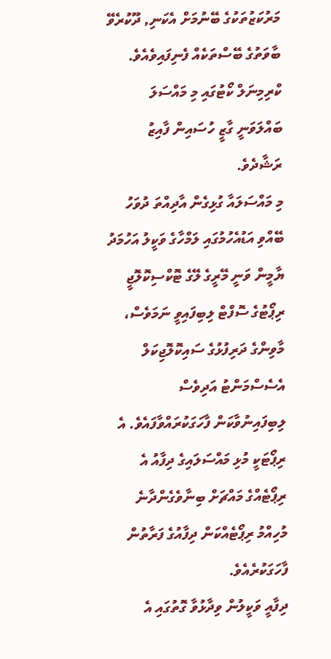މަރުކަޒުތަކުގެ ބޭނުމަށް އެކަނި, ދޫކުރެވޭ ބާވަތުގެ ބޭސްތަކެއް ފެނިފައިވެއެވެ.
ކްރިމިނަލް ކޯޓުގައި މި މައްސަލަ ބައްލަވަނީ ގާޒީ ހުސައިން ފާއިޒު ރަޝާދެވެ.
މި މައްސަލައާ ގުޅިގެން އާދިއްތަ ދުވަހު ބޭއްވި އަޑުއެހުމުގައި ލަމްހާގެ ވަކީލު އަހުމަދު ޔާމީން ވަނީ މޭރީގެ ލޭގެ ޓޮކްސިކޮލޮޖީ ރިޕޯޓުގެ ސޮފްޓް ލިބިފައިވީ ނަމަވެސް، މާވިންގެ ދަރިފުޅުގެ ސައިކޮލޮޖިކަލް އެސެސްމަންޓު އަދިވެސް ލިބިފައިނުވާކަން ފާހަގަކުރައްވާފައެވެ. އެ ރިޕޯޓަކީ މުޅި މައްސަލައިގެ ދިފާއު އެ ރިޕޯޓެއްގެ މައްޗަށް ބިނާވެގެންދާނެ މުހިއްމު ރިޕޯޓެއްކަން ދިފާއުގެ ފަރާތުން ފާހަގަކުރެއެވެ.
ދިފާއީ ވަކީލުން ވިދާޅުވާ ގޮތުގައި އެ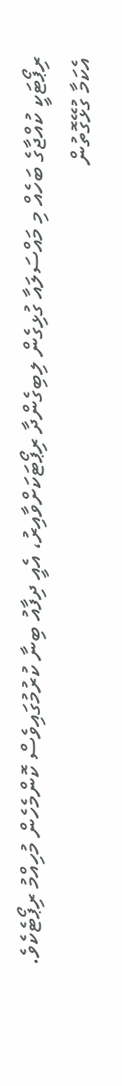ރިޕޯޓަކީ ކުއްޖާގެ ބަހެއް މި މައްސަލައާ ގުޅިގެން ލިބިގެންދާ ރިޕޯޓަކަށްވާއިރު، އެއީ ދިފާއު ބިނާ ކުރުމުގައިވެސް ކޮންމެހެން މުހިއްމު ރިޕޯޓެކެވެ.
އެކަމާ ގުޅޭގޮތުން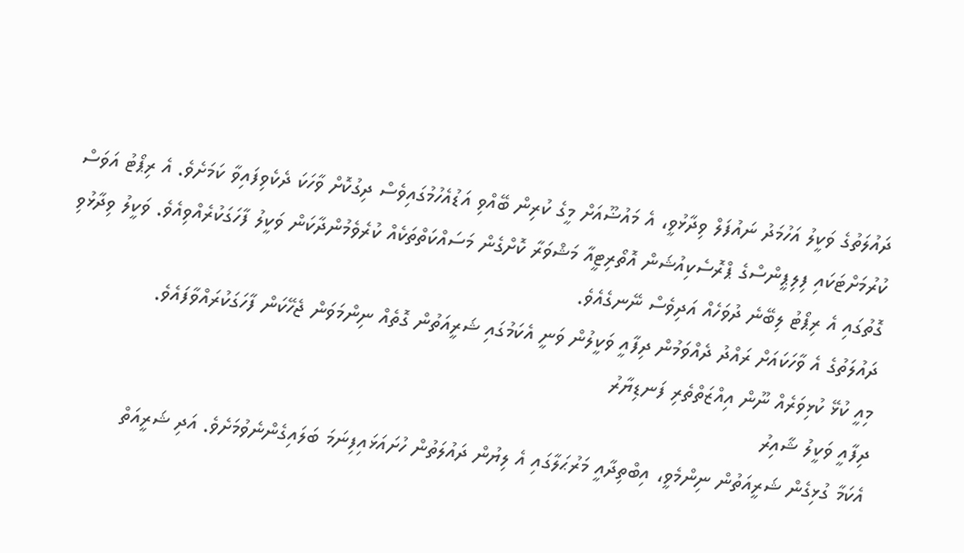ދައުލަތުގެ ވަކީލު އަހުމަދު ނައުފަލް ވިދާޅުވީ، އެ މައުޟޫއަށް މީގެ ކުރިން ބޭއްވި އަޑުއެހުމުގައިވެސް ދިގުކޮށް ވާހަކަ ދެކެވިފައިވާ ކަމަށެވެ. އެ ރިޕޯޓު އަވަސް ކުރުމަށްޓަކައި ފިލިޕީންސްގެ ޕްރޮސެކިއުޝަން އޮތޯރިޓީއާ މަޝްވަރާ ކޮށްގެން މަސައްކަތްތަކެއް ކުރެވެމުންދާކަން ވަކީލު ފާހަގަކުރެއްވިއެވެ. ވަކީލު ވިދާޅުވި ގޮތުގައި އެ ރިޕޯޓު ލިބޭނެ ދުވަހެއް އަދިވެސް ނޭނގެއެވެ.
ދައުލަތުގެ އެ ވާހަކައަށް ރައްދު ދެއްވަމުން ދިފާއީ ވަކީލުން ވަނީ އެކަމުގައި ޝަރީއަތުން ގޮތެއް ނިންމަވަން ޖެހޭކަން ފާހަގަކުރައްވާފައެވެ.
މިއީ ކުޅޭ ކުޅިވަރެއް ނޫން އިއްޒަތްތެރި ފަނޑިޔާރު
ދިފާއީ ވަކީލު ޝާއިރު
އެކަމާ ގުޅިގެން ޝަރީއަތުން ނިންމެވީ، އިބްތިދާއީ މަރުޙަލާގައި އެ ލިޔުން ދައުލަތުން ހުށައަޅައިފިނަމަ ބަލައިގެންނެވުމަށެވެ. އަދި ޝަރީއަތް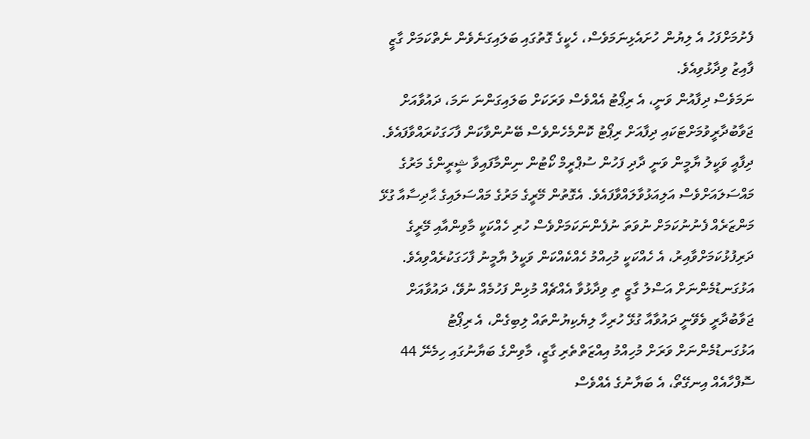ފެށުމަށްފަހު އެ ލިޔުން ހުށައެޅިނަމަވެސް، ހެކީގެ ގޮތުގައި ބަލައިގަނެވެން ނެތްކަމަށް ގާޒީ ފާއިޒު ވިދާޅުވިއެވެ.
ނަމަވެސް ދިފާއުން ވަނީ، އެ ރިޕޯޓު އެއްވެސް ވަރަކަށް ބަލައިގަންނަ ނަމަ، ދައުވާއަށް ޖަވާބުދާރީވުމަށްޓަކައި ދިފާއަށް ރިޕޯޓު ކޮންމެހެންވެސް ބޭނުންވާކަން ފާހަގަކުރައްވާފައެވެ.
ދިފާއީ ވަކީލު ޔާމީން ވަނީ ދާދި ފަހުން ސުޕްރީމް ކޯޓުން ނިންމާފައިވާ ޝީރީންގެ މަރުގެ މައްސަލައަށްވެސް އަލިއަޅުވާލައްވާފައެވެ. އެގޮތުން މޭރީގެ މަރުގެ މައްސަލައިގެ ޙާދިސާއާ ގުޅޭ މަންޒަރެއް ފެނުނުކަމަށް ނުވަތަ ނުފެންނަކަމަށްވެސް ހުރި ހެއްކަކީ މާވިންއާއި މޭރީގެ ދަރިފުޅުކަމަށްވާއިރު، އެ ހެއްކަކީ މުހިއްމު ހެއްކެއްކަން ވަކީލު ޔާމީނު ފާހަގަކުރެއްވިއެވެ.
އަޅުގަނޑުމެންނަށް އަސްލު ގާޒީ ތި ވިދާޅުވާ އެއްޗެއް މުޅިން ފަހުމެއް ނުވޭ، ދައުވާއަށް ޖަވާބުދާރީ ވެވޭނީ ދައުވާއާ ގުޅޭ ހުރިހާ ލިޔެކިޔުންތައް ލިބިގެން، އެ ރިޕޯޓު އަޅުގަނޑުމެންނަށް ވަރަށް މުހިއްމު އިއްޒަތްތެރި ގާޒީ، މާވިންގެ ބަޔާނުގައި ހިމެނޭ 44 ސޮފްހާއެއް އިނގޭތޯ، އެ ބަޔާނުގެ އެއްވެސް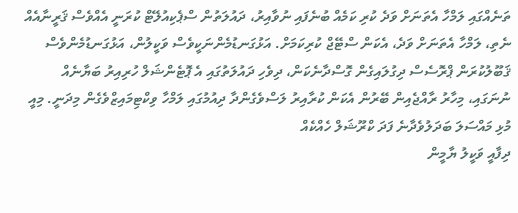ތަނެއްގައި ލަމްހާ އެތަނަށް ވަދެ ކުރި ކަމެއް ބުނެފައި ނުވާއިރު، ދައުލަތުން ސްޕެކިއުލޭޓް ކުރަނީ އެއްވެސް ޤަރީނާއެއް ނެތި، ލަމްހާ އެތަނަށް ވަދެ، އެކަން ސްޓޭޖް ކުރިކަމަށް. އަޅުގަނޑުމެންނަކީވެސް ވަކީލުން، އަޅުގަނޑުމެންވެސް ޤަބޫލުކުރަން ޕްރޮސެސް ދިގުލައިގެން ގޮސްދާނެކަން، ދިވެހި ދައުލަތުގައި އެ ޕޮޓެންޝަލް ހުރިއިރު ބަޔާނެއް ނުނަގައި، މިހާރު ރާއްޖެއިން ބޭރުން އެކަން ކުރާއިރު ލަސްވެގެންދާ ދިއުމުގައި ލަމްހާ ވިކްޓިމައިޒްވެގެން މިދަނީ. މިއީ މުޅި މައްސަލަ ބަދަލުވެދާނެ ފަދަ ކްރޫޝަލް ހެއްކެއް
ދިފާއީ ވަކީލު ޔާމީން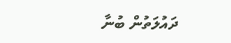ދައުލަތުން ބުނާ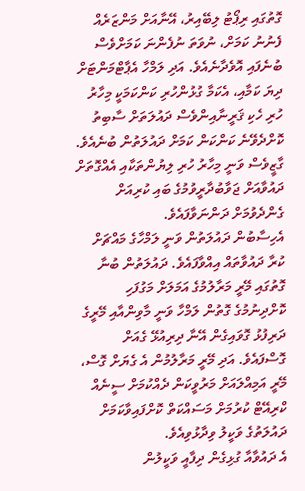ގޮތުގައި ރިޕޯޓު ލިބޭއިރު، އޭނާއަށް މަންޒަރެއް ފެނުނު ކަމަށް، ނުވަތަ ނުފެންނަ ކަމަށްވެސް ބުނެފައި އޮވެދާނެއެވެ. އަދި ލަމްހާ އެޕާޓްމަންޓަށް ދިޔަ ކަމާއި، އެކަމާ ގުޅުންހުރި ކަންކަމަކީ މިހާރު ހުރި ހެކި ޤަރީނާއިންވެސް ދައުލަތަށް ސާބިތު ކޮށްދެވޭނެ ކަންކަން ކަމަށް ދައުލަތުން ބުނެއެވެ. ގާޒީވެސް ވަނީ މިހާރު ހުރި ލިޔުންތަކާއި އެއްގޮތަށް ދައުވާއަށް ޖަވާބުދާރީވުމުގެ ބައި ކުރިއަށް ގެންދެވުމަށް ދަންނަވާފައެވެ.
އެހިސާބުން ދައުލަތުން ވަނީ ލަމްހާގެ މައްޗަށް ކުރާ ދައުވާތައް އިއްވާފައެވެ. ދައުލަތުން ބުނާ ގޮތުގައި މޭރީ މަރާލުމުގެ އަމަލަށް މަގުފަހި ކޮށްދިނުމުގެ ގޮތުން ލަމްހާ ވަނީ މާވިންއާއި މޭރީގެ ދަރިފުޅު ގޮވައިގެން އޭނާ ދިރިއުޅޭ ގެއަށް ގޮސްފައެވެ. އަދި މޭރީ މަރާލުމުން އެ ގެޔަށް ގޮސް، މޭރީ އަމިއްލައަށް މަރުވީކަން ދެއްކުމަށް ސީނެއް ކްރިއޭޓް ކުރުމަށް މަސައްކަތް ކޮށްފައިވާކަމަށް ދައުލަތުގެ ވަކީލު ވިދާޅުވިއެވެ.
އެ ދައުވާއާ ގުޅިގެން ދިފާއީ ވަކީލުން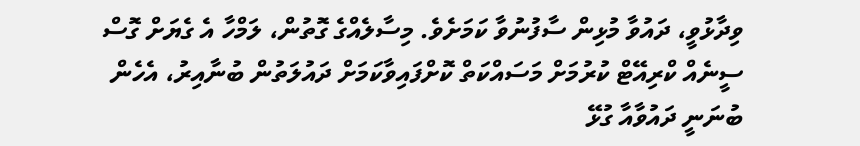ވިދާޅުވީ، ދައުވާ މުޅިން ސާފުނުވާ ކަމަށެވެ. މިސާލެއްގެ ގޮތުން، ލަމްހާ އެ ގެޔަށް ގޮސް ސީނެއް ކްރިއޭޓް ކުރުމަށް މަސައްކަތް ކޮށްފައިވާކަމަށް ދައުލަތުން ބުނާއިރު، އެހެން ބުނަނީ ދައުވާއާ ގުޅޭ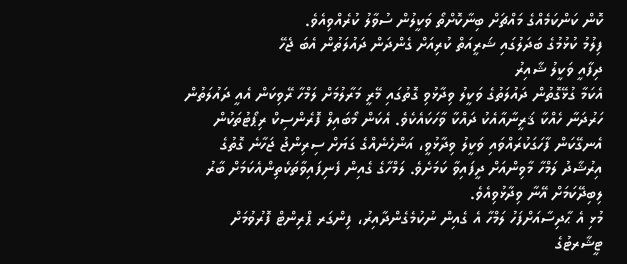ކޮން ކަންކަމެއްގެ މައްޗަށް ބިނާކޮށްތޯ ވަކީލުން ސުވާލު ކުރެއްވިއެވެ.
ފިލުމު ކުޅުމުގެ ބަދަލުގައި ޝަރީއަތް ކުރިއަށް ގެންދަން ދައުލަތުން އެބަ ޖެހޭ
ދިފާއީ ވަކީލު ޝާއިރު
އެކަމާ ގުޅޭގޮތުން ދައުލަތުގެ ވަކީލު ވިދާޅުވި ގޮތުގައި މޭރީ މަރާލުމަށް ލަމްހާ ރޭވިކަން އެއީ ދައުލަތުން ހަރުދަނާ ހެއްކާ ޤަރީނާއާއެކު ދައްކާ ވާހަކައެކެވެ. އެކަން މޯބައިލް ފޮރެންސިކް ރިޕޯޓުތަކުން އެނގޭކަން ފާހަގަކުރައްވައި ވަކީލު ވިދާޅުވީ، އަންހެނެއްގެ ގަޔަށް ސިރިންޖު ޖަހާނެ ގޮތުގެ އިރުޝާދު ލަމްހާ މާވިންއަށް ދީފައިވާ ކަމަށެވެ. ލަމްހާގެ ގެއިން ފެނިފައިވާތަކެތިންއެކަމަށް ބާރު ލިބިދޭކަމަށް އޭނާ ވިދާޅުވިއެވެ.
މުޅި އެ ޙާދިސާއަށްފަހު ލަމްހާ އެ ގެއިން ނުކުމެގެންދާއިރު، ފިންގަރ ޕްރިންޓް ފޮރުވުމަށް ޓީޝާރޓުގެ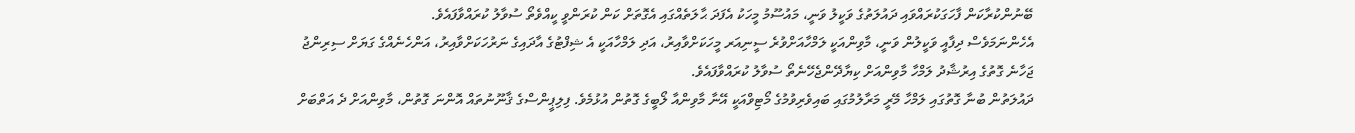ބޭނުންކުރާކަން ފާހަގަކުރައްވައި ދައުލަތުގެ ވަކީލު ވަނީ، މައުސޫމު މީހަކު އެފަދަ ޙާލަތެއްގައި އެގޮތަށް ކަން ކުރަންވީ ކީއްވެތޯ ސުވާލު ކުރައްވާފައެވެ.
އެހެންނަމަވެސް ދިފާއީ ވަކީލުން ވަނީ، މާވިންއަކީ ލަމްހާއަށްވުރެ ސީނިއަރ މީހަކަށްވާއިރު، އަދި ލަމްހާއަކީ އެ ޝިފްޓުގެ އާދައިގެ ނަރުހަކަށްވާއިރު، އަންހެނެއްގެ ގަޔަށް ސިރިންޖު ޖަހާނެ ގޮތުގެ އިރުޝާދު ލަމްހާ މާވިންއަށް ކިޔާދޭންޖެހޭނެތޯ ސުވާލު ކުރައްވާފައެވެ.
ދައުލަތުން ބުނާ ގޮތުގައި ލަމްހާ މޭރީ މަރާލުމުގައި ބައިވެރިވުމުގެ މޯޓިވްއަކީ އޭނާ މާވިންއާ ލޯބީގެ ގޮތުން އުޅުމެވެ. ފިލިޕީންސްގެ ޤާނޫނުތައް އޮންނަ ގޮތުން، މާވިންއަށް ދެ އަތްބަށް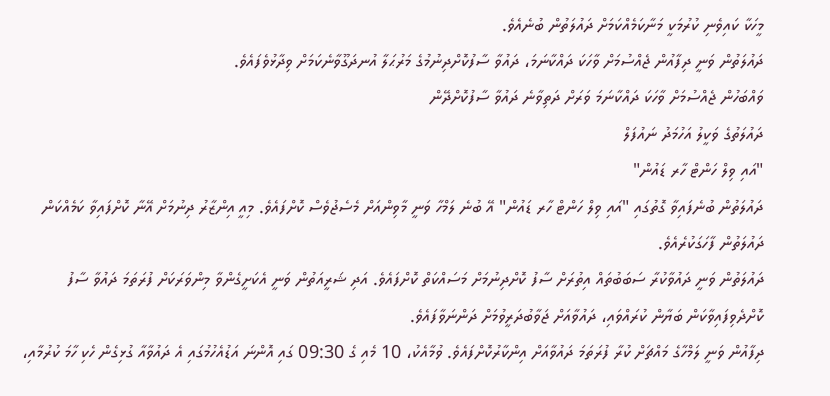މީހަކާ ކައިވެނި ކުރުމަކީ މަނާކަމެއްކަމަށް ދައުލަތުން ބުނެއެވެ.
ދައުލަތުން ވަނީ ދިފާއުން ޖެއްސުމަށް ވާހަކަ ދައްކާނަމަ، ދައުވާ ސާފުކޮށްދިނުމުގެ މަރުޙަލާ އުނދަގޫވާނެކަމަށް ވިދާޅުވެފައެވެ.
ވައްބަހުން ޖެއްސުމަށް ވާހަކަ ދައްކާނަމަ ވަރަށް ދަތިވާނެ ދައުވާ ސާފުކޮށްދޭން
ދައުލަތުގެ ވަކީލު އަހުމަދު ނައުފަލް
"އައި ވިލް ހަންޓް ހާރ ޑައުން"
ދައުލަތުން ބުނެފައިވާ ގޮތުގައި "އައި ވިލް ހަންޓް ހާރ ޑައުން" އޭ ބުނެ ލަމްހާ ވަނީ މާވިންއަށް މެސެޖުވެސް ކޮށްފައެވެ. މިއީ އިންޒާރު ދިނުމަށް އޭނާ ކޮށްފައިވާ ކަމެއްކަން ދައުލަތުން ފާހަގަކުރެއެވެ.
ދައުލަތުން ވަނީ ދައުވާކުރާ ސަބަބުތައް އިތުރަށް ސާފު ކޮށްދިނުމަށް މަސައްކަތް ކޮށްފައެވެ. އަދި ޝަރީއަތުން ވަނީ އެކަށީގެންވާ މިންވަރަކަށް ފުރަތަމަ ދައުވާ ސާފު ކޮށްދެވިފައިވާކަން ބަޔާން ކުރައްވައި، ދައުވާއަށް ޖަވާބުދަރީވުމަށް ދަންނަވާފައެވެ.
ދިފާއުން ވަނީ ލަމްހާގެ މައްޗަށް ކުރާ ފުރަތަމަ ދައުވާއަށް އިންކާރުކޮށްފައެވެ. ވުމާއެކު، 10 މެއި ގެ 09:30 ގައި އޮންނަ އަޑުއެހުމުގައި އެ ދައުވާއާ ގުޅިގެން ހެކި ހާމަ ކުރުމާއި،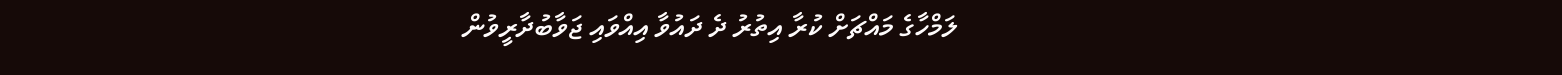ލަމްހާގެ މައްޗަށް ކުރާ އިތުރު ދެ ދައުވާ އިއްވައި ޖަވާބުދާރީވުން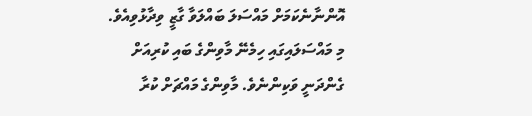އޮންނާނެކަމަށް މައްސަލަ ބައްލަވާ ގާޒީ ވިދާޅުވިއެވެ.
މި މައްސަލައިގައި ހިމެނޭ މާވިންގެ ބައި ކުރިއަށް ގެންދަނީ ވަކިންނެވެ. މާވިންގެ މައްޗަށް ކުރާ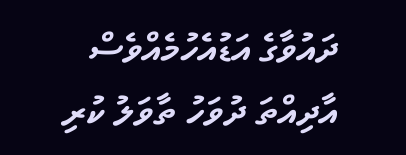ދައުވާގެ އަޑުއެހުމެއްވެސް އާދިއްތަ ދުވަހު ތާވަލު ކުރި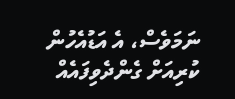ނަމަވެސް، އެ އަޑުއެހުން ކުރިއަށް ގެންދެވިފައެއް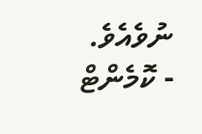ނުވެއެވެ.
- ކޮމެންޓް